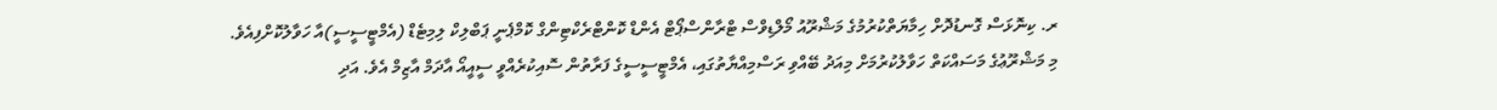ރ. ކިނޮޅަސް ގޮނޑުދޮށް ހިމާޔަތްކުރުމުގެ މަޝްރޫއު މޯލްޑިވްސް ޓްރާންސްޕޯޓް އެންޑް ކޮންޓްރެކްޓިންގް ކޮމްޕެނީ ޕަބްލިކް ލިމިޓެޑް (އެމްޓީސީސީ)އާ ހަވާލުކޮށްފިއެވެ.
މި މަޝްރޫޢުގެ މަސައްކަތް ހަވާލުކުރުމަށް މިއަދު ބޭއްވި ރަސްމިއްޔާތުގައި، އެމްޓީސީސީގެ ފަރާތުން ސޮއިކުރެއްވީ ސީއީއޯ އާދަމް އާޒިމް އެވެ. އަދި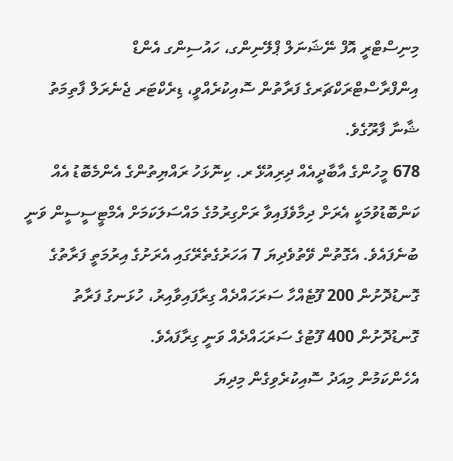މިނިސްޓްރީ އޮފް ނޭޝަނަލް ޕްލޭނިންގ، ހައުސިންގ އެންޑް އިންފްރާސްޓްރަކްޗަރގެ ފަރާތުން ސޮއިކުރެއްވީ، ޑިރެކްޓަރ ޖެނެރަލް ފާތިމަތު ޝާނާ ފާރޫގެވެ.
678 މީހުންގެ އާބާދީއެއް ދިރިއުޅޭ ރ. ކިނޮޅަހު ރައްޔިތުންގެ އެންމެބޮޑު އެއް ކަންބޮޑުވުމަކީ އެރަށް ދިމާވެފައިވާ ރަށްގިރުމުގެ މައްސަލަކަމަށް އެމްޓީސީސީން ވަނީ ބުނެފައެވެ. އެގޮތުން ވޭތުވެދިޔަ 7 އަހަރުގެތެރޭގައި އެރަށުގެ އިރުމަތީ ފަރާތުގެ ގޮނޑުދޮށުން 200 ފޫޓެއްހާ ސަރަހައްދެއް ގިރާފައިވާއިރު، ހުޅަނގު ފަރާތު ގޮނޑުދޮށުން 400 ފޫޓުގެ ސަރަޙައްދެއް ވަނީ ގިރާފައެވެ.
އެހެންކަމުން މިއަދު ސޮއިކުރެވިގެން މިދިޔަ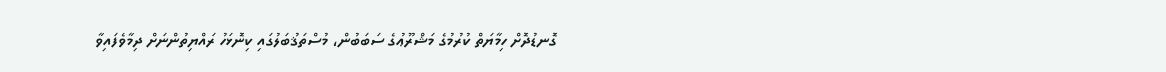ގޮނޑުދޮށް ހިމާޔަތް ކުރުމުގެ މަޝްރޫޢުގެ ސަބަބުން، މުސްތަޤުބަލުގައި ކިނޮޅަހު ރައްޔިތުންނަށް ދިމާވެފައިވާ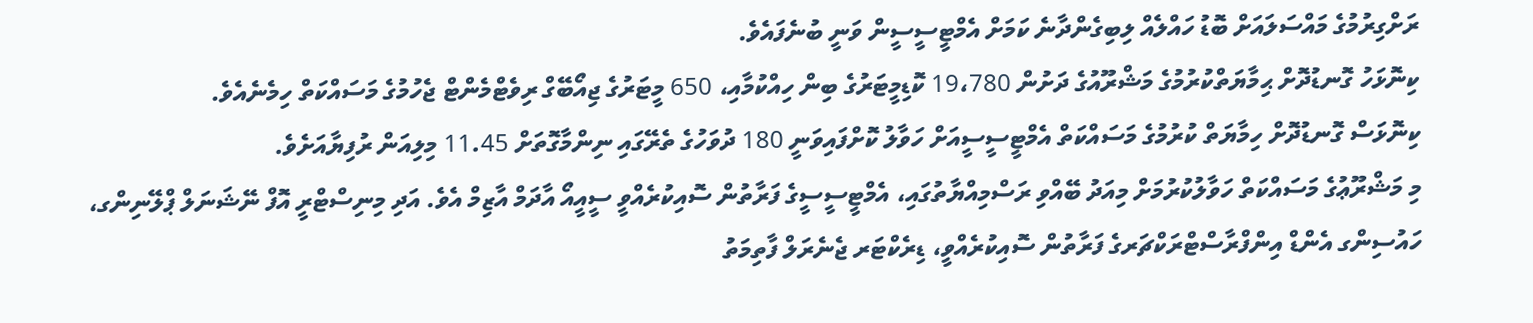ރަށްގިރުމުގެ މައްސަލައަށް ބޮޑު ހައްލެއް ލިބިގެންދާނެ ކަމަށް އެމްޓީސީސީން ވަނީ ބުނެފައެވެ.
ކިނޮޅަހު ގޮނޑުދޮށް ޙިމާޔަތްކުރުމުގެ މަޝްރޫއުގެ ދަށުން 19،780 ކޮޑިމީޓަރުގެ ބިން ހިއްކުމާއި، 650 މީޓަރުގެ ޖިއޯބޭގް ރިވެޓްމެންޓް ޖެހުމުގެ މަސައްކަތް ހިމެނެއެވެ.
ކިނޮޅަސް ގޮނޑުދޮށް ހިމާޔަތް ކުރުމުގެ މަސައްކަތް އެމްޓީސީސީއަށް ހަވާލު ކޮށްފައިވަނީ 180 ދުވަހުގެ ތެރޭގައި ނިންމާގޮތަށް 11.45 މިލިއަން ރުފިޔާއަށެވެ.
މި މަޝްރޫޢުގެ މަސައްކަތް ހަވާލުކުރުމަށް މިއަދު ބޭއްވި ރަސްމިއްޔާތުގައި، އެމްޓީސީސީގެ ފަރާތުން ސޮއިކުރެއްވީ ސީއީއޯ އާދަމް އާޒިމް އެވެ. އަދި މިނިސްޓްރީ އޮފް ނޭޝަނަލް ޕްލޭނިންގ، ހައުސިންގ އެންޑް އިންފްރާސްޓްރަކްޗަރގެ ފަރާތުން ސޮއިކުރެއްވީ، ޑިރެކްޓަރ ޖެނެރަލް ފާތިމަތު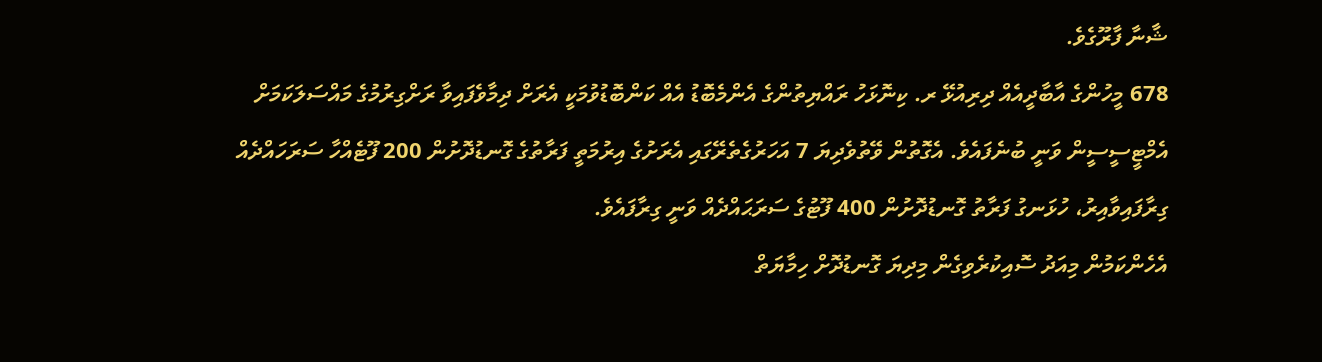ޝާނާ ފާރޫގެވެ.
678 މީހުންގެ އާބާދީއެއް ދިރިއުޅޭ ރ. ކިނޮޅަހު ރައްޔިތުންގެ އެންމެބޮޑު އެއް ކަންބޮޑުވުމަކީ އެރަށް ދިމާވެފައިވާ ރަށްގިރުމުގެ މައްސަލަކަމަށް އެމްޓީސީސީން ވަނީ ބުނެފައެވެ. އެގޮތުން ވޭތުވެދިޔަ 7 އަހަރުގެތެރޭގައި އެރަށުގެ އިރުމަތީ ފަރާތުގެ ގޮނޑުދޮށުން 200 ފޫޓެއްހާ ސަރަހައްދެއް ގިރާފައިވާއިރު، ހުޅަނގު ފަރާތު ގޮނޑުދޮށުން 400 ފޫޓުގެ ސަރަޙައްދެއް ވަނީ ގިރާފައެވެ.
އެހެންކަމުން މިއަދު ސޮއިކުރެވިގެން މިދިޔަ ގޮނޑުދޮށް ހިމާޔަތް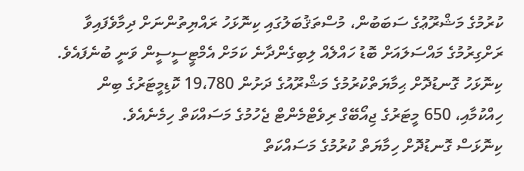ކުރުމުގެ މަޝްރޫޢުގެ ސަބަބުން، މުސްތަޤުބަލުގައި ކިނޮޅަހު ރައްޔިތުންނަށް ދިމާވެފައިވާ ރަށްގިރުމުގެ މައްސަލައަށް ބޮޑު ހައްލެއް ލިބިގެންދާނެ ކަމަށް އެމްޓީސީސީން ވަނީ ބުނެފައެވެ.
ކިނޮޅަހު ގޮނޑުދޮށް ޙިމާޔަތްކުރުމުގެ މަޝްރޫއުގެ ދަށުން 19،780 ކޮޑިމީޓަރުގެ ބިން ހިއްކުމާއި، 650 މީޓަރުގެ ޖިއޯބޭގް ރިވެޓްމެންޓް ޖެހުމުގެ މަސައްކަތް ހިމެނެއެވެ.
ކިނޮޅަސް ގޮނޑުދޮށް ހިމާޔަތް ކުރުމުގެ މަސައްކަތް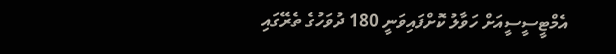އެމްޓީސީސީއަށް ހަވާލު ކޮށްފައިވަނީ 180 ދުވަހުގެ ތެރޭގައި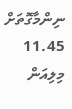ނިންމާގޮތަށް 11.45 މިލިއަން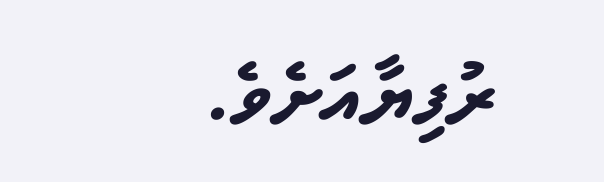ރުފިޔާއަށެވެ.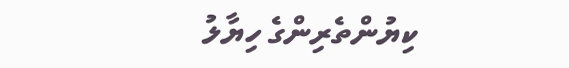ކިޔުންތެރިންގެ ހިޔާލު